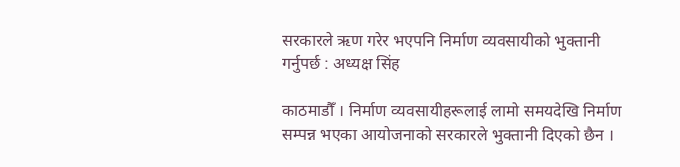सरकारले ऋण गरेर भएपनि निर्माण व्यवसायीको भुक्तानी गर्नुपर्छ : अध्यक्ष सिंह

काठमाडौँ । निर्माण व्यवसायीहरूलाई लामो समयदेखि निर्माण सम्पन्न भएका आयोजनाको सरकारले भुक्तानी दिएको छैन ।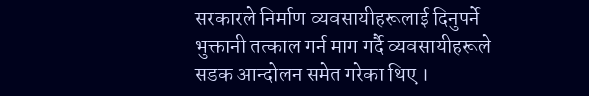सरकारले निर्माण व्यवसायीहरूलाई दिनुपर्ने भुक्तानी तत्काल गर्न माग गर्दै व्यवसायीहरूले सडक आन्दोलन समेत गरेका थिए ।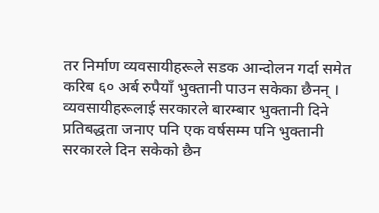तर निर्माण व्यवसायीहरूले सडक आन्दोलन गर्दा समेत करिब ६० अर्ब रुपैयाँ भुक्तानी पाउन सकेका छैनन् । व्यवसायीहरूलाई सरकारले बारम्बार भुक्तानी दिने प्रतिबद्धता जनाए पनि एक वर्षसम्म पनि भुक्तानी सरकारले दिन सकेको छैन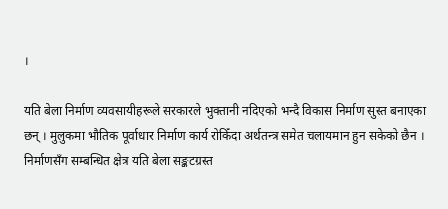।

यति बेला निर्माण व्यवसायीहरूले सरकारले भुक्तानी नदिएको भन्दै विकास निर्माण सुस्त बनाएका छन् । मुलुकमा भौतिक पूर्वाधार निर्माण कार्य रोकिँदा अर्थतन्त्र समेत चलायमान हुन सकेको छैन । निर्माणसँग सम्बन्धित क्षेत्र यति बेला सङ्कटग्रस्त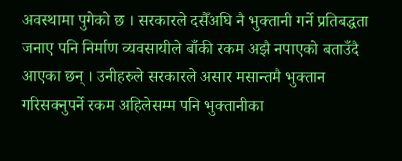अवस्थामा पुगेको छ । सरकारले दसैँअघि नै भुक्तानी गर्ने प्रतिबद्धता जनाए पनि निर्माण व्यवसायीले बाँकी रकम अझै नपाएको बताउँदै आएका छन् । उनीहरुले सरकारले असार मसान्तमै भुक्तान गरिसक्नुपर्ने रकम अहिलेसम्म पनि भुक्तानीका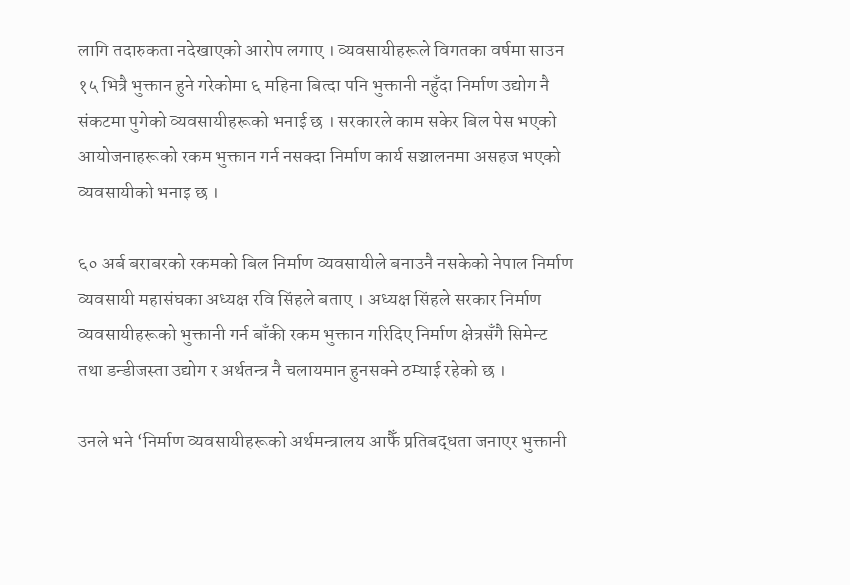लागि तदारुकता नदेखाएको आरोप लगाए । व्यवसायीहरूले विगतका वर्षमा साउन १५ भित्रै भुक्तान हुने गरेकोमा ६ महिना बित्दा पनि भुक्तानी नहुँदा निर्माण उद्योग नै संकटमा पुगेको व्यवसायीहरूको भनाई छ । सरकारले काम सकेर बिल पेस भएको आयोजनाहरूको रकम भुक्तान गर्न नसक्दा निर्माण कार्य सञ्चालनमा असहज भएको व्यवसायीको भनाइ छ ।

६० अर्ब बराबरको रकमको बिल निर्माण व्यवसायीले बनाउनै नसकेको नेपाल निर्माण व्यवसायी महासंघका अध्यक्ष रवि सिंहले बताए । अध्यक्ष सिंहले सरकार निर्माण व्यवसायीहरूको भुक्तानी गर्न बाँकी रकम भुक्तान गरिदिए निर्माण क्षेत्रसँगै सिमेन्ट तथा डन्डीजस्ता उद्योग र अर्थतन्त्र नै चलायमान हुनसक्ने ठम्याई रहेको छ ।

उनले भने ‘निर्माण व्यवसायीहरूको अर्थमन्त्रालय आफैँ प्रतिबद्धता जनाएर भुक्तानी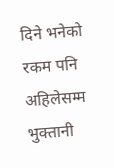दिने भनेको रकम पनि अहिलेसम्म भुक्तानी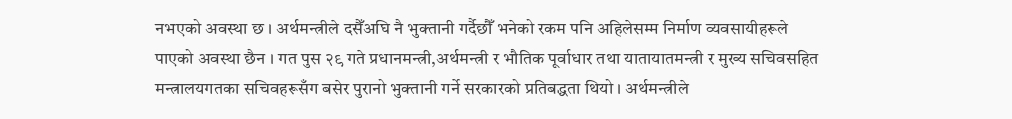नभएको अवस्था छ । अर्थमन्त्रीले दसैँअघि नै भुक्तानी गर्दैछौँ भनेको रकम पनि अहिलेसम्म निर्माण व्यवसायीहरूले पाएको अवस्था छैन । गत पुस २९ गते प्रधानमन्त्री,अर्थमन्त्री र भौतिक पूर्वाधार तथा यातायातमन्त्री र मुख्य सचिवसहित मन्त्रालयगतका सचिवहरूसँग बसेर पुरानो भुक्तानी गर्ने सरकारको प्रतिबद्धता थियो । अर्थमन्त्रीले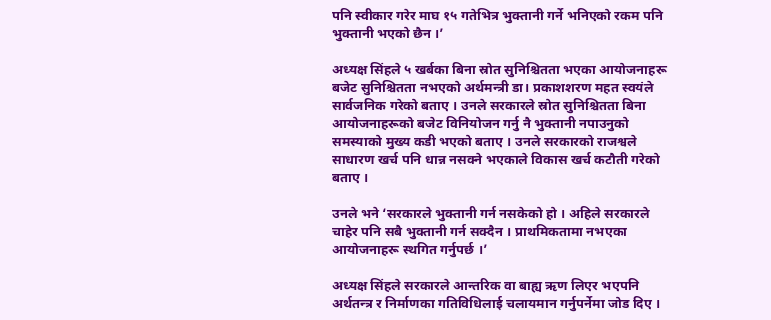पनि स्वीकार गरेर माघ १५ गतेभित्र भुक्तानी गर्ने भनिएको रकम पनि भुक्तानी भएको छैन ।’

अध्यक्ष सिंहले ५ खर्बका बिना स्रोत सुनिश्चितता भएका आयोजनाहरू बजेट सुनिश्चितता नभएको अर्थमन्त्री डा। प्रकाशशरण महत स्वयंले सार्वजनिक गरेको बताए । उनले सरकारले स्रोत सुनिश्चितता बिना आयोजनाहरूको बजेट विनियोजन गर्नु नै भुक्तानी नपाउनुको समस्याको मुख्य कडी भएको बताए । उनले सरकारको राजश्वले साधारण खर्च पनि धान्न नसक्ने भएकाले विकास खर्च कटौती गरेको बताए ।

उनले भने ‘सरकारले भुक्तानी गर्न नसकेको हो । अहिले सरकारले चाहेर पनि सबै भुक्तानी गर्न सक्दैन । प्राथमिकतामा नभएका आयोजनाहरू स्थगित गर्नुपर्छ ।’

अध्यक्ष सिंहले सरकारले आन्तरिक वा बाह्य ऋण लिएर भएपनि अर्थतन्त्र र निर्माणका गतिविधिलाई चलायमान गर्नुपर्नेमा जोड दिए ।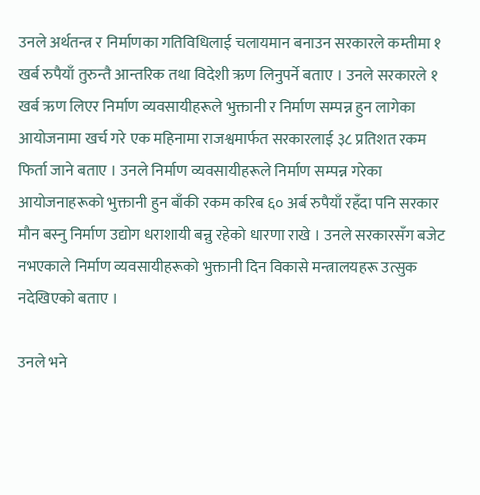उनले अर्थतन्त्र र निर्माणका गतिविधिलाई चलायमान बनाउन सरकारले कम्तीमा १ खर्ब रुपैयाँ तुरुन्तै आन्तरिक तथा विदेशी ऋण लिनुपर्ने बताए । उनले सरकारले १ खर्ब ऋण लिएर निर्माण व्यवसायीहरूले भुक्तानी र निर्माण सम्पन्न हुन लागेका आयोजनामा खर्च गरे एक महिनामा राजश्वमार्फत सरकारलाई ३८ प्रतिशत रकम फिर्ता जाने बताए । उनले निर्माण व्यवसायीहरूले निर्माण सम्पन्न गरेका आयोजनाहरूको भुक्तानी हुन बाँकी रकम करिब ६० अर्ब रुपैयाँ रहँदा पनि सरकार मौन बस्नु निर्माण उद्योग धराशायी बन्नु रहेको धारणा राखे । उनले सरकारसँग बजेट नभएकाले निर्माण व्यवसायीहरूको भुक्तानी दिन विकासे मन्त्रालयहरू उत्सुक नदेखिएको बताए ।

उनले भने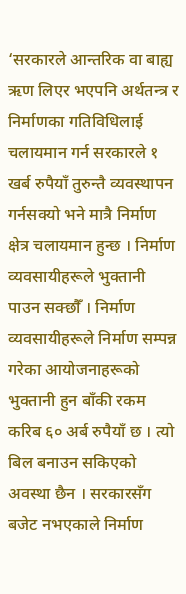‘सरकारले आन्तरिक वा बाह्य ऋण लिएर भएपनि अर्थतन्त्र र निर्माणका गतिविधिलाई चलायमान गर्न सरकारले १ खर्ब रुपैयाँ तुरुन्तै व्यवस्थापन गर्नसक्यो भने मात्रै निर्माण क्षेत्र चलायमान हुन्छ । निर्माण व्यवसायीहरूले भुक्तानी पाउन सक्छौँ । निर्माण व्यवसायीहरूले निर्माण सम्पन्न गरेका आयोजनाहरूको भुक्तानी हुन बाँकी रकम करिब ६० अर्ब रुपैयाँ छ । त्यो बिल बनाउन सकिएको अवस्था छैन । सरकारसँग बजेट नभएकाले निर्माण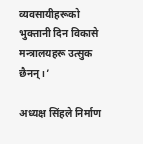व्यवसायीहरूको भुक्तानी दिन विकासे मन्त्रालयहरू उत्सुक छैनन् ।’

अध्यक्ष सिंहले निर्माण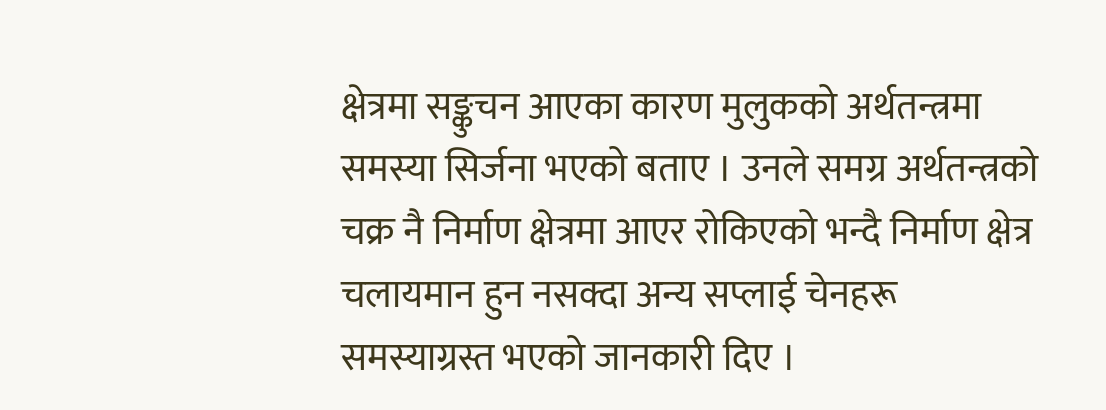क्षेत्रमा सङ्कुचन आएका कारण मुलुकको अर्थतन्त्रमा समस्या सिर्जना भएको बताए । उनले समग्र अर्थतन्त्रको चक्र नै निर्माण क्षेत्रमा आएर रोकिएको भन्दै निर्माण क्षेत्र चलायमान हुन नसक्दा अन्य सप्लाई चेनहरू समस्याग्रस्त भएको जानकारी दिए ।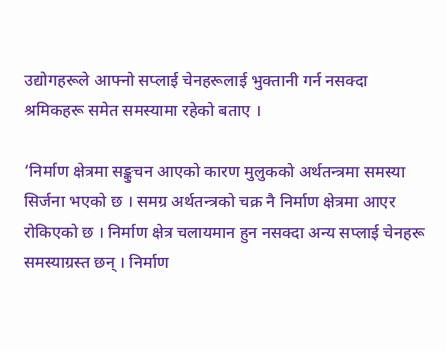उद्योगहरूले आफ्नो सप्लाई चेनहरूलाई भुक्तानी गर्न नसक्दा श्रमिकहरू समेत समस्यामा रहेको बताए ।

‘निर्माण क्षेत्रमा सङ्कुचन आएको कारण मुलुकको अर्थतन्त्रमा समस्या सिर्जना भएको छ । समग्र अर्थतन्त्रको चक्र नै निर्माण क्षेत्रमा आएर रोकिएको छ । निर्माण क्षेत्र चलायमान हुन नसक्दा अन्य सप्लाई चेनहरू समस्याग्रस्त छन् । निर्माण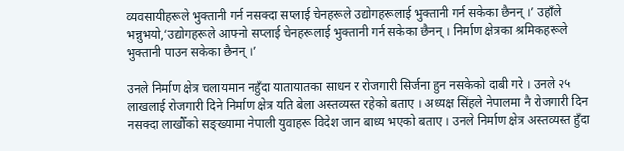व्यवसायीहरूले भुक्तानी गर्न नसक्दा सप्लाई चेनहरूले उद्योगहरूलाई भुक्तानी गर्न सकेका छैनन् ।’ उहाँले भन्नुभयो,‘उद्योगहरूले आफ्नो सप्लाई चेनहरूलाई भुक्तानी गर्न सकेका छैनन् । निर्माण क्षेत्रका श्रमिकहरूले भुक्तानी पाउन सकेका छैनन् ।’

उनले निर्माण क्षेत्र चलायमान नहुँदा यातायातका साधन र रोजगारी सिर्जना हुन नसकेको दाबी गरे । उनले २५ लाखलाई रोजगारी दिने निर्माण क्षेत्र यति बेला अस्तव्यस्त रहेको बताए । अध्यक्ष सिंहले नेपालमा नै रोजगारी दिन नसक्दा लाखौँको सङ्ख्यामा नेपाली युवाहरू विदेश जान बाध्य भएको बताए । उनले निर्माण क्षेत्र अस्तव्यस्त हुँदा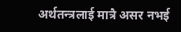अर्थतन्त्रलाई मात्रै असर नभई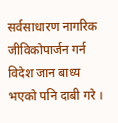सर्वसाधारण नागरिक जीविकोपार्जन गर्न विदेश जान बाध्य भएको पनि दाबी गरे ।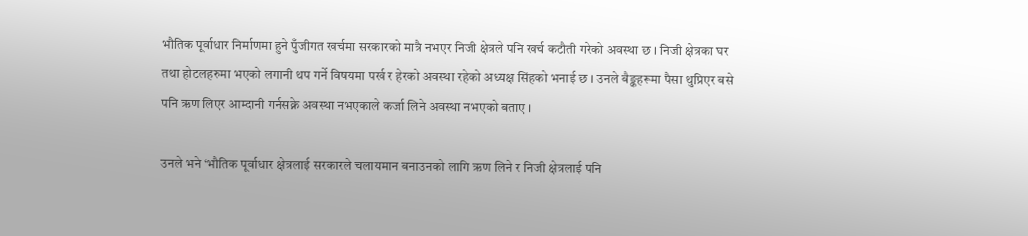भौतिक पूर्वाधार निर्माणमा हुने पुँजीगत खर्चमा सरकारको मात्रै नभएर निजी क्षेत्रले पनि खर्च कटौती गरेको अवस्था छ । निजी क्षेत्रका घर तथा होटलहरुमा भएको लगानी थप गर्ने विषयमा पर्ख र हेरको अवस्था रहेको अध्यक्ष सिंहको भनाई छ । उनले बैङ्कहरूमा पैसा थुप्रिएर बसे पनि ऋण लिएर आम्दानी गर्नसक्ने अवस्था नभएकाले कर्जा लिने अवस्था नभएको बताए ।

उनले भने ‘भौतिक पूर्वाधार क्षेत्रलाई सरकारले चलायमान बनाउनको लागि ऋण लिने र निजी क्षेत्रलाई पनि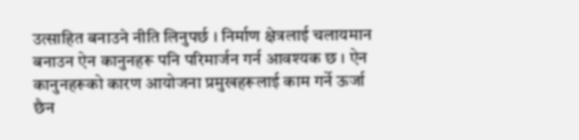उत्साहित बनाउने नीति लिनुपर्छ । निर्माण क्षेत्रलाई चलायमान बनाउन ऐन कानुनहरू पनि परिमार्जन गर्न आवश्यक छ । ऐन कानुनहरूको कारण आयोजना प्रमुखहरूलाई काम गर्ने ऊर्जा छैन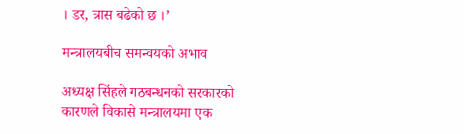। डर, त्रास बढेको छ ।’

मन्त्रालयबीच समन्वयको अभाव

अध्यक्ष सिंहले गठबन्धनको सरकारको कारणले विकासे मन्त्रालयमा एक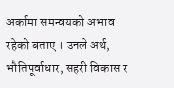अर्कामा समन्वयको अभाव रहेको बताए । उनले अर्थ, भौतिपूर्वाधार, सहरी विकास र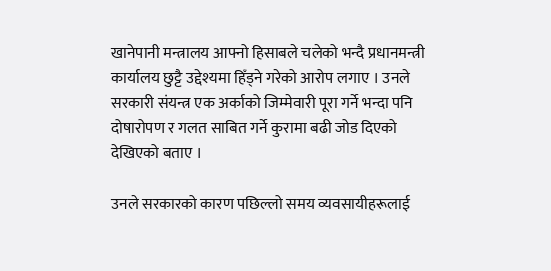खानेपानी मन्त्रालय आफ्नो हिसाबले चलेको भन्दै प्रधानमन्त्री कार्यालय छुट्टै उद्देश्यमा हिँड्ने गरेको आरोप लगाए । उनले सरकारी संयन्त्र एक अर्काको जिम्मेवारी पूरा गर्ने भन्दा पनि दोषारोपण र गलत साबित गर्ने कुरामा बढी जोड दिएको देखिएको बताए ।

उनले सरकारको कारण पछिल्लो समय व्यवसायीहरूलाई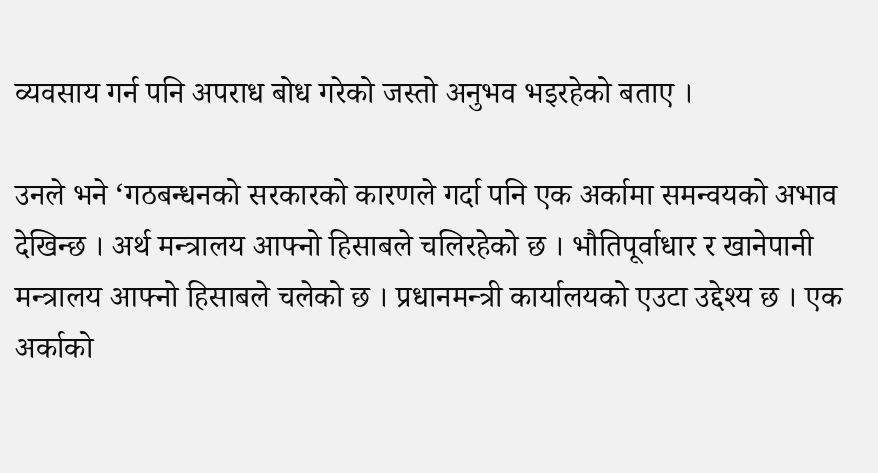व्यवसाय गर्न पनि अपराध बोध गरेको जस्तो अनुभव भइरहेको बताए ।

उनले भने ‘गठबन्धनको सरकारको कारणले गर्दा पनि एक अर्कामा समन्वयको अभाव देखिन्छ । अर्थ मन्त्रालय आफ्नो हिसाबले चलिरहेको छ । भौतिपूर्वाधार र खानेपानी मन्त्रालय आफ्नो हिसाबले चलेको छ । प्रधानमन्त्री कार्यालयको एउटा उद्देश्य छ । एक अर्काको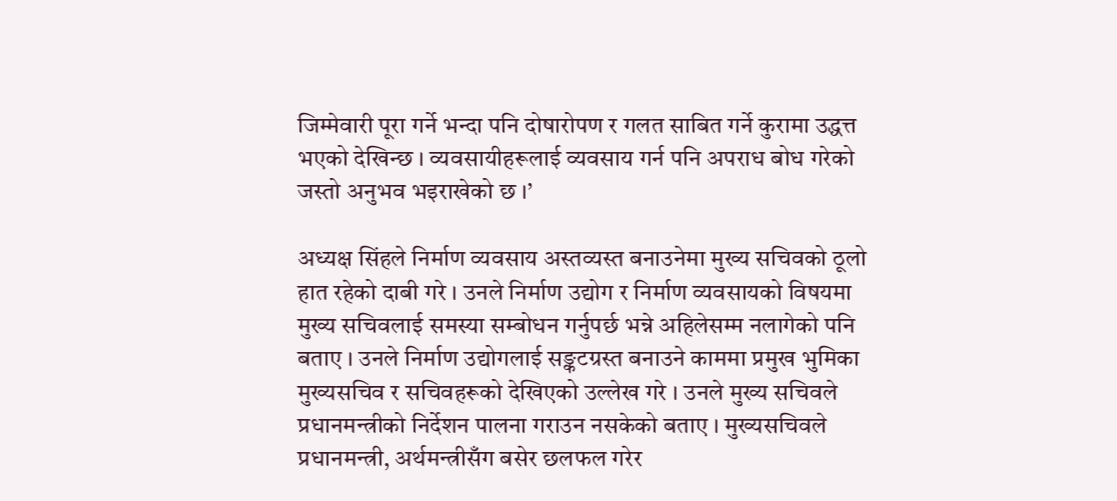जिम्मेवारी पूरा गर्ने भन्दा पनि दोषारोपण र गलत साबित गर्ने कुरामा उद्धत्त भएको देखिन्छ । व्यवसायीहरूलाई व्यवसाय गर्न पनि अपराध बोध गरेको जस्तो अनुभव भइराखेको छ ।’

अध्यक्ष सिंहले निर्माण व्यवसाय अस्तव्यस्त बनाउनेमा मुख्य सचिवको ठूलो हात रहेको दाबी गरे । उनले निर्माण उद्योग र निर्माण व्यवसायको विषयमा मुख्य सचिवलाई समस्या सम्बोधन गर्नुपर्छ भन्ने अहिलेसम्म नलागेको पनि बताए । उनले निर्माण उद्योगलाई सङ्कटग्रस्त बनाउने काममा प्रमुख भुमिका मुख्यसचिव र सचिवहरूको देखिएको उल्लेख गरे । उनले मुख्य सचिवले प्रधानमन्त्रीको निर्देशन पालना गराउन नसकेको बताए । मुख्यसचिवले प्रधानमन्त्री, अर्थमन्त्रीसँग बसेर छलफल गरेर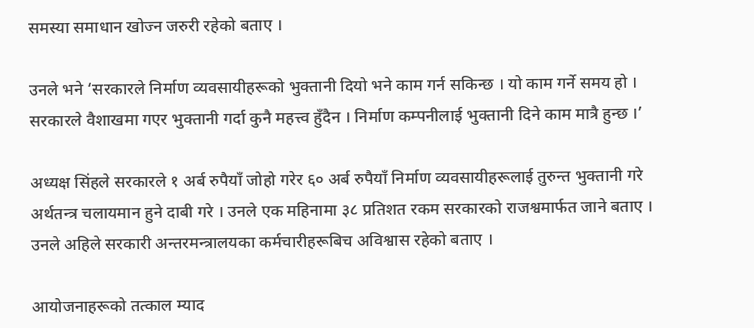समस्या समाधान खोज्न जरुरी रहेको बताए ।

उनले भने ‘सरकारले निर्माण व्यवसायीहरूको भुक्तानी दियो भने काम गर्न सकिन्छ । यो काम गर्ने समय हो । सरकारले वैशाखमा गएर भुक्तानी गर्दा कुनै महत्त्व हुँदैन । निर्माण कम्पनीलाई भुक्तानी दिने काम मात्रै हुन्छ ।’

अध्यक्ष सिंहले सरकारले १ अर्ब रुपैयाँ जोहो गरेर ६० अर्ब रुपैयाँ निर्माण व्यवसायीहरूलाई तुरुन्त भुक्तानी गरे अर्थतन्त्र चलायमान हुने दाबी गरे । उनले एक महिनामा ३८ प्रतिशत रकम सरकारको राजश्वमार्फत जाने बताए । उनले अहिले सरकारी अन्तरमन्त्रालयका कर्मचारीहरूबिच अविश्वास रहेको बताए ।

आयोजनाहरूको तत्काल म्याद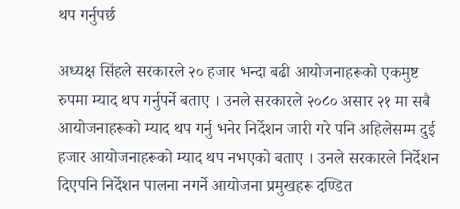थप गर्नुपर्छ

अध्यक्ष सिंहले सरकारले २० हजार भन्दा बढी आयोजनाहरूको एकमुष्ट रुपमा म्याद थप गर्नुपर्ने बताए । उनले सरकारले २०८० असार २१ मा सबै आयोजनाहरूको म्याद थप गर्नु भनेर निर्देशन जारी गरे पनि अहिलेसम्म दुई हजार आयोजनाहरूको म्याद थप नभएको बताए । उनले सरकारले निर्देशन दिएपनि निर्देशन पालना नगर्ने आयोजना प्रमुखहरू दण्डित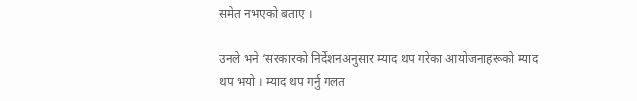समेत नभएको बताए ।

उनले भने ‘सरकारको निर्देशनअनुसार म्याद थप गरेका आयोजनाहरूको म्याद थप भयो । म्याद थप गर्नु गलत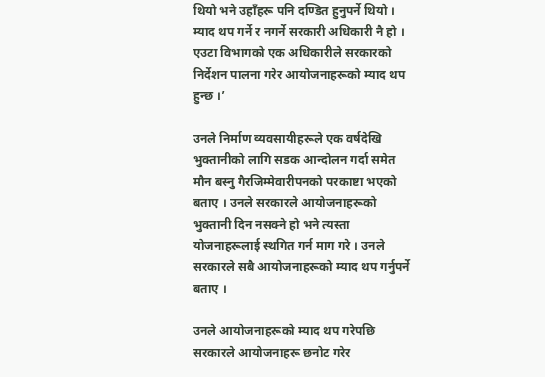थियो भने उहाँहरू पनि दण्डित हुनुपर्ने थियो । म्याद थप गर्ने र नगर्ने सरकारी अधिकारी नै हो । एउटा विभागको एक अधिकारीले सरकारको निर्देशन पालना गरेर आयोजनाहरूको म्याद थप हुन्छ ।’

उनले निर्माण व्यवसायीहरूले एक वर्षदेखि भुक्तानीको लागि सडक आन्दोलन गर्दा समेत मौन बस्नु गैरजिम्मेवारीपनको परकाष्टा भएको बताए । उनले सरकारले आयोजनाहरूको भुक्तानी दिन नसक्ने हो भने त्यस्ता योजनाहरूलाई स्थगित गर्न माग गरे । उनले सरकारले सबै आयोजनाहरूको म्याद थप गर्नुपर्ने बताए ।

उनले आयोजनाहरूको म्याद थप गरेपछि सरकारले आयोजनाहरू छनोट गरेर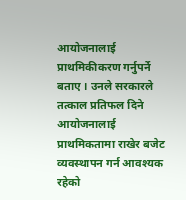आयोजनालाई प्राथमिकीकरण गर्नुपर्ने बताए । उनले सरकारले तत्काल प्रतिफल दिने आयोजनालाई प्राथमिकतामा राखेर बजेट व्यवस्थापन गर्न आवश्यक रहेको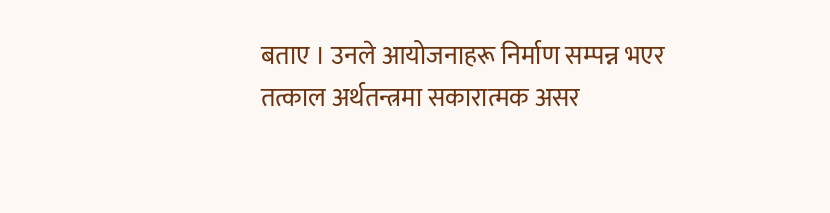बताए । उनले आयोजनाहरू निर्माण सम्पन्न भएर तत्काल अर्थतन्त्रमा सकारात्मक असर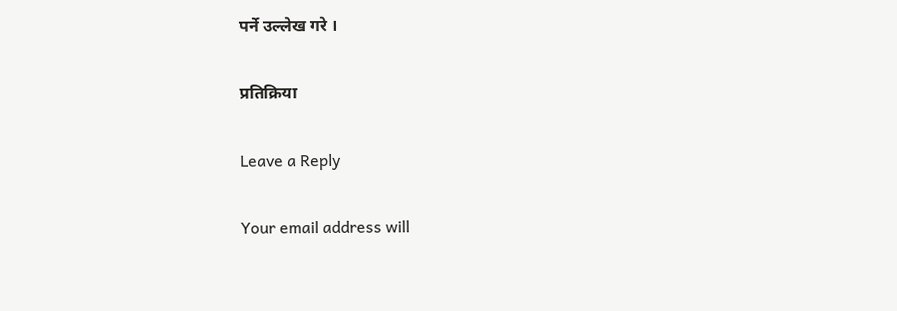पर्ने उल्लेख गरे ।

प्रतिक्रिया

Leave a Reply

Your email address will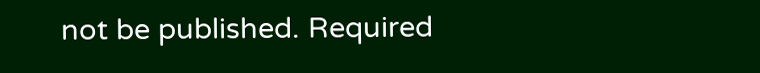not be published. Required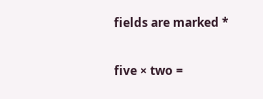fields are marked *

five × two =